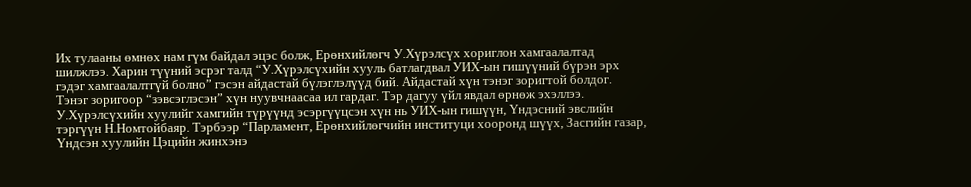Их тулааны өмнөх нам гүм байдал эцэс болж, Ерөнхийлөгч У.Хүрэлсүх хориглон хамгаалалтад шилжлээ. Харин түүний эсрэг талд “У.Хүрэлсүхийн хууль батлагдвал УИХ-ын гишүүний бүрэн эрх гэдэг хамгаалалтгүй болно” гэсэн айдастай бүлэглэлүүд бий. Айдастай хүн тэнэг зоригтой болдог. Тэнэг зоригоор “зэвсэглэсэн” хүн нуувчнаасаа ил гардаг. Тэр дагуу үйл явдал өрнөж эхэллээ. У.Хүрэлсүхийн хуулийг хамгийн түрүүнд эсэргүүцсэн хүн нь УИХ-ын гишүүн, Үндэсний эвслийн тэргүүн Н.Номтойбаяр. Тэрбээр “Парламент, Ерөнхийлөгчийн институци хооронд шүүх, Засгийн газар, Үндсэн хуулийн Цэцийн жинхэнэ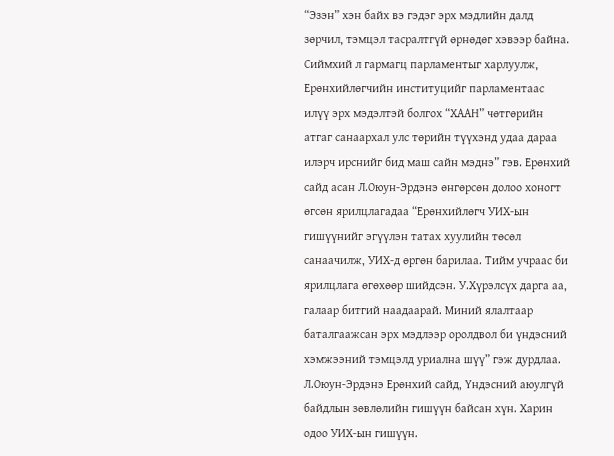“Эзэн” хэн байх вэ гэдэг эрх мэдлийн далд зөрчил, тэмцэл тасралтгүй өрнөдөг хэвээр байна. Сиймхий л гармагц парламентыг харлуулж, Ерөнхийлөгчийн институцийг парламентаас илүү эрх мэдэлтэй болгох “ХААН” чөтгөрийн атгаг санаархал улс төрийн түүхэнд удаа дараа илэрч ирснийг бид маш сайн мэднэ” гэв. Ерөнхий сайд асан Л.Оюун-Эрдэнэ өнгөрсөн долоо хоногт өгсөн ярилцлагадаа “Ерөнхийлөгч УИХ-ын гишүүнийг эгүүлэн татах хуулийн төсөл санаачилж, УИХ-д өргөн барилаа. Тийм учраас би ярилцлага өгөхөөр шийдсэн. У.Хүрэлсүх дарга аа, галаар битгий наадаарай. Миний ялалтаар баталгаажсан эрх мэдлээр оролдвол би үндэсний хэмжээний тэмцэлд уриална шүү” гэж дурдлаа. Л.Оюун-Эрдэнэ Ерөнхий сайд, Үндэсний аюулгүй байдлын зөвлөлийн гишүүн байсан хүн. Харин одоо УИХ-ын гишүүн.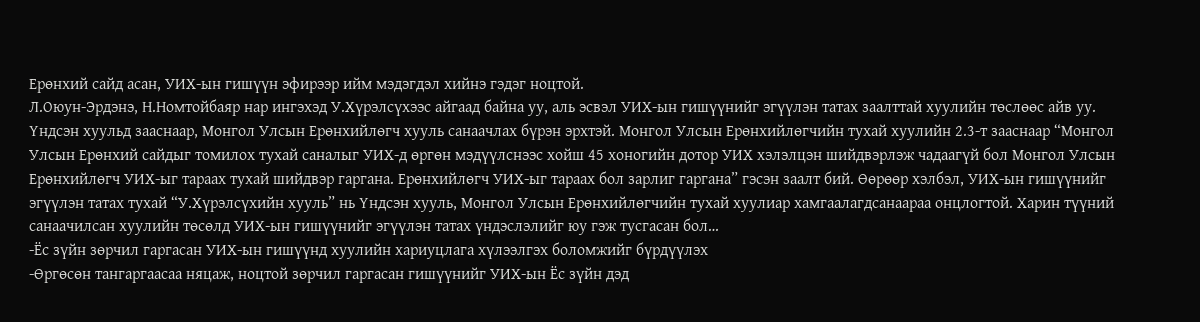Ерөнхий сайд асан, УИХ-ын гишүүн эфирээр ийм мэдэгдэл хийнэ гэдэг ноцтой.
Л.Оюун-Эрдэнэ, Н.Номтойбаяр нар ингэхэд У.Хүрэлсүхээс айгаад байна уу, аль эсвэл УИХ-ын гишүүнийг эгүүлэн татах заалттай хуулийн төслөөс айв уу. Үндсэн хуульд зааснаар, Монгол Улсын Ерөнхийлөгч хууль санаачлах бүрэн эрхтэй. Монгол Улсын Ерөнхийлөгчийн тухай хуулийн 2.3-т зааснаар “Монгол Улсын Ерөнхий сайдыг томилох тухай саналыг УИХ-д өргөн мэдүүлснээс хойш 45 хоногийн дотор УИХ хэлэлцэн шийдвэрлэж чадаагүй бол Монгол Улсын Ерөнхийлөгч УИХ-ыг тараах тухай шийдвэр гаргана. Ерөнхийлөгч УИХ-ыг тараах бол зарлиг гаргана” гэсэн заалт бий. Өөрөөр хэлбэл, УИХ-ын гишүүнийг эгүүлэн татах тухай “У.Хүрэлсүхийн хууль” нь Үндсэн хууль, Монгол Улсын Ерөнхийлөгчийн тухай хуулиар хамгаалагдсанаараа онцлогтой. Харин түүний санаачилсан хуулийн төсөлд УИХ-ын гишүүнийг эгүүлэн татах үндэслэлийг юу гэж тусгасан бол…
-Ёс зүйн зөрчил гаргасан УИХ-ын гишүүнд хуулийн хариуцлага хүлээлгэх боломжийг бүрдүүлэх
-Өргөсөн тангаргаасаа няцаж, ноцтой зөрчил гаргасан гишүүнийг УИХ-ын Ёс зүйн дэд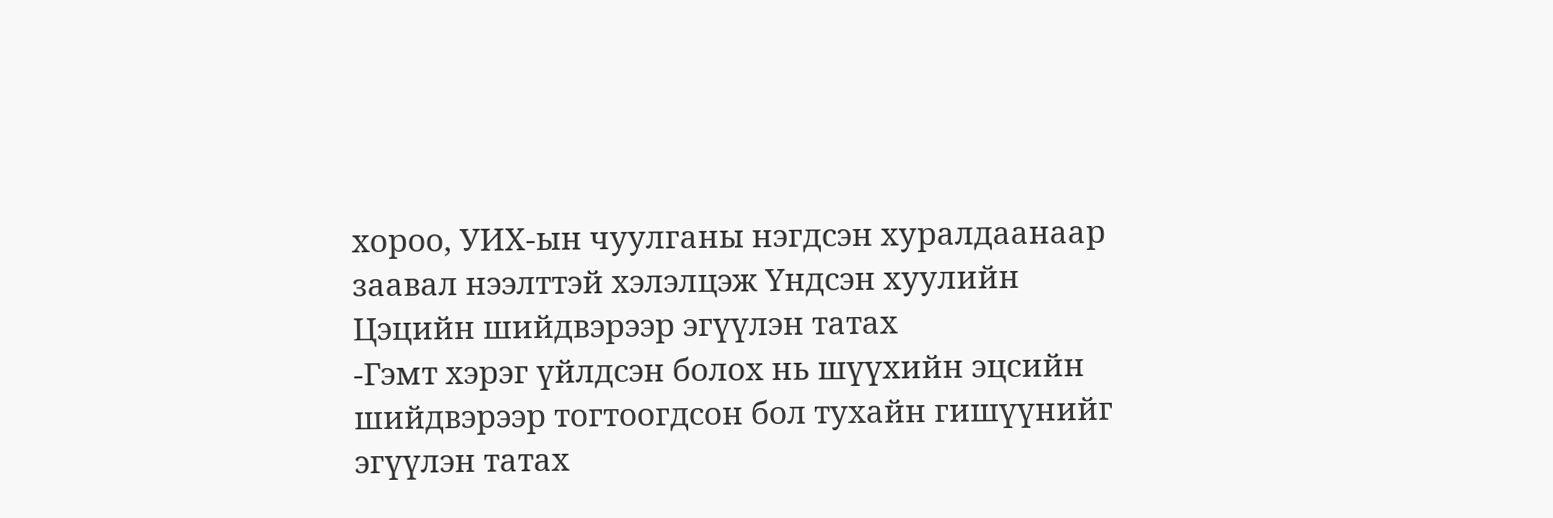хороо, УИХ-ын чуулганы нэгдсэн хуралдаанаар заавал нээлттэй хэлэлцэж Үндсэн хуулийн Цэцийн шийдвэрээр эгүүлэн татах
-Гэмт хэрэг үйлдсэн болох нь шүүхийн эцсийн шийдвэрээр тогтоогдсон бол тухайн гишүүнийг эгүүлэн татах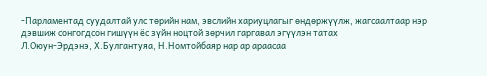-Парламентад суудалтай улс төрийн нам, эвслийн хариуцлагыг өндөржүүлж, жагсаалтаар нэр дэвшиж сонгогдсон гишүүн ёс зүйн ноцтой зөрчил гаргавал эгүүлэн татах
Л.Оюун-Эрдэнэ, Х.Булгантуяа, Н.Номтойбаяр нар ар араасаа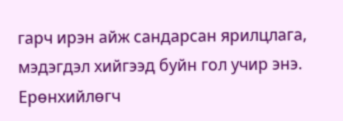гарч ирэн айж сандарсан ярилцлага, мэдэгдэл хийгээд буйн гол учир энэ. Ерөнхийлөгч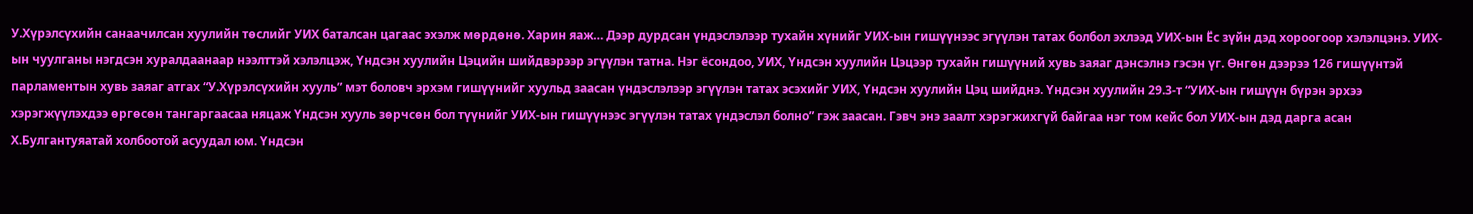У.Хүрэлсүхийн санаачилсан хуулийн төслийг УИХ баталсан цагаас эхэлж мөрдөнө. Харин яаж… Дээр дурдсан үндэслэлээр тухайн хүнийг УИХ-ын гишүүнээс эгүүлэн татах болбол эхлээд УИХ-ын Ёс зүйн дэд хороогоор хэлэлцэнэ. УИХ-ын чуулганы нэгдсэн хуралдаанаар нээлттэй хэлэлцэж, Үндсэн хуулийн Цэцийн шийдвэрээр эгүүлэн татна. Нэг ёсондоо, УИХ, Үндсэн хуулийн Цэцээр тухайн гишүүний хувь заяаг дэнсэлнэ гэсэн үг. Өнгөн дээрээ 126 гишүүнтэй парламентын хувь заяаг атгах “У.Хүрэлсүхийн хууль” мэт боловч эрхэм гишүүнийг хуульд заасан үндэслэлээр эгүүлэн татах эсэхийг УИХ, Үндсэн хуулийн Цэц шийднэ. Үндсэн хуулийн 29.3-т “УИХ-ын гишүүн бүрэн эрхээ хэрэгжүүлэхдээ өргөсөн тангаргаасаа няцаж Үндсэн хууль зөрчсөн бол түүнийг УИХ-ын гишүүнээс эгүүлэн татах үндэслэл болно” гэж заасан. Гэвч энэ заалт хэрэгжихгүй байгаа нэг том кейс бол УИХ-ын дэд дарга асан Х.Булгантуяатай холбоотой асуудал юм. Үндсэн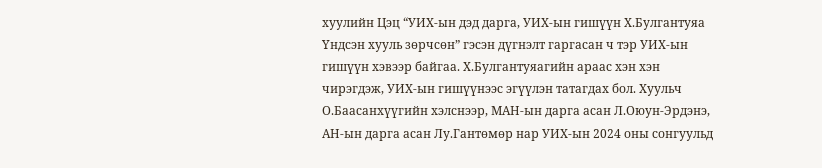хуулийн Цэц “УИХ-ын дэд дарга, УИХ-ын гишүүн Х.Булгантуяа Үндсэн хууль зөрчсөн” гэсэн дүгнэлт гаргасан ч тэр УИХ-ын гишүүн хэвээр байгаа. Х.Булгантуяагийн араас хэн хэн чирэгдэж, УИХ-ын гишүүнээс эгүүлэн татагдах бол. Хуульч О.Баасанхүүгийн хэлснээр, МАН-ын дарга асан Л.Оюун-Эрдэнэ, АН-ын дарга асан Лу.Гантөмөр нар УИХ-ын 2024 оны сонгуульд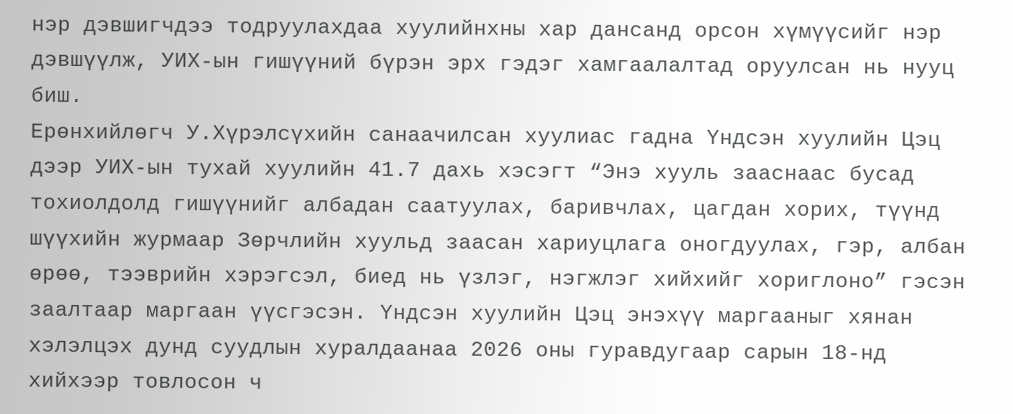нэр дэвшигчдээ тодруулахдаа хуулийнхны хар дансанд орсон хүмүүсийг нэр дэвшүүлж, УИХ-ын гишүүний бүрэн эрх гэдэг хамгаалалтад оруулсан нь нууц биш.
Ерөнхийлөгч У.Хүрэлсүхийн санаачилсан хуулиас гадна Үндсэн хуулийн Цэц дээр УИХ-ын тухай хуулийн 41.7 дахь хэсэгт “Энэ хууль зааснаас бусад тохиолдолд гишүүнийг албадан саатуулах, баривчлах, цагдан хорих, түүнд шүүхийн журмаар Зөрчлийн хуульд заасан хариуцлага оногдуулах, гэр, албан өрөө, тээврийн хэрэгсэл, биед нь үзлэг, нэгжлэг хийхийг хориглоно” гэсэн заалтаар маргаан үүсгэсэн. Үндсэн хуулийн Цэц энэхүү маргааныг хянан хэлэлцэх дунд суудлын хуралдаанаа 2026 оны гуравдугаар сарын 18-нд хийхээр товлосон ч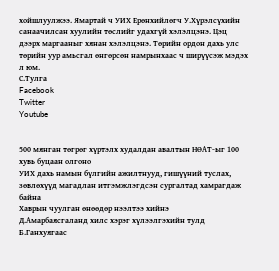хойшлуулжээ. Ямартай ч УИХ Ерөнхийлөгч У.Хүрэлсүхийн санаачилсан хуулийн төслийг удахгүй хэлэлцэнэ. Цэц дээрх маргааныг хянан хэлэлцэнэ. Төрийн ордон дахь улс төрийн уур амьсгал өнгөрсөн намрынхаас ч ширүүсэж мэдэх л юм.
С.Тулга
Facebook
Twitter
Youtube


500 мянган төгрөг хүртэлх худалдан авалтын НӨАТ-ыг 100 хувь буцаан олгоно
УИХ дахь намын бүлгийн ажилтнууд, гишүүний туслах, зөвлөхүүд магадлан итгэмжлэгдсэн сургалтад хамрагдаж байна
Хаврын чуулган өнөөдөр нээлтээ хийнэ
Д.Амарбаясгаланд хилс хэрэг хүлээлгэхийн тулд Б.Ганхуягаас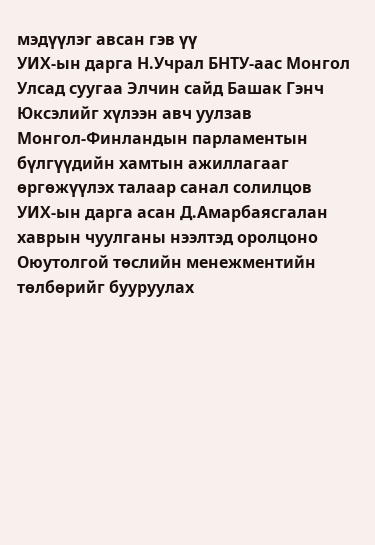мэдүүлэг авсан гэв үү
УИХ-ын дарга Н.Учрал БНТУ-аас Монгол Улсад суугаа Элчин сайд Башак Гэнч Юксэлийг хүлээн авч уулзав
Монгол-Финландын парламентын бүлгүүдийн хамтын ажиллагааг өргөжүүлэх талаар санал солилцов
УИХ-ын дарга асан Д.Амарбаясгалан хаврын чуулганы нээлтэд оролцоно
Оюутолгой төслийн менежментийн төлбөрийг бууруулах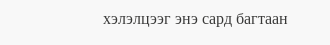хэлэлцээг энэ сард багтаан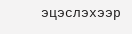эцэслэхээр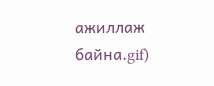ажиллаж байна.gif)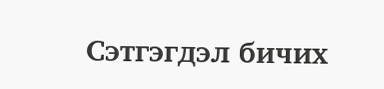Сэтгэгдэл бичих